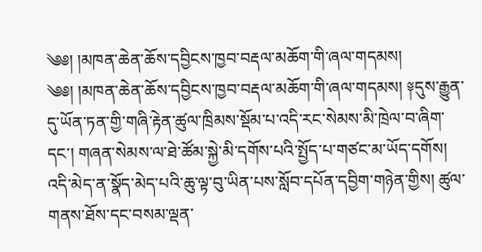༄༅། །མཁན་ཆེན་ཆོས་དབྱིངས་ཁྱབ་བརྡལ་མཆོག་གི་ཞལ་གདམས།
༄༅། །མཁན་ཆེན་ཆོས་དབྱིངས་ཁྱབ་བརྡལ་མཆོག་གི་ཞལ་གདམས། ༈དུས་རྒྱུན་དུ་ཡོན་ཏན་གྱི་གཞི་རྟེན་ཚུལ་ཁྲིམས་སྡོམ་པ་འདི་རང་སེམས་མི་ཁྲེལ་བ་ཞིག་དང་། གཞན་སེམས་ལ་ཐེ་ཚོམ་སྐྱེ་མི་དགོས་པའི་སྤྱོད་པ་གཙང་མ་ཡོད་དགོས། འདི་མེད་ན་སྣོད་མེད་པའི་ཆུ་ལྟ་བུ་ཡིན་པས་སློབ་དཔོན་དབྱིག་གཉེན་གྱིས། ཚུལ་གནས་ཐོས་དང་བསམ་ལྡན་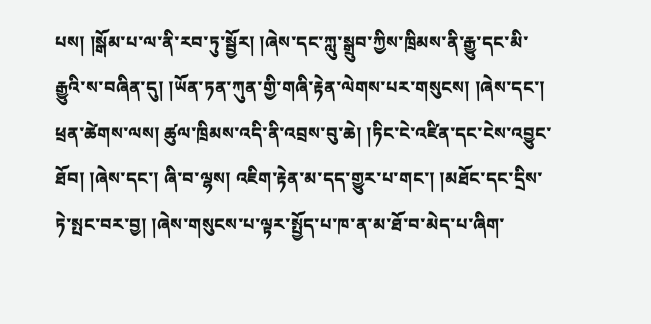པས། །སྒོམ་པ་ལ་ནི་རབ་ཏུ་སྦྱོར། །ཞེས་དང་ཀླུ་སྒྲུབ་ཀྱིས་ཁྲིམས་ནི་རྒྱུ་དང་མི་རྒྱུའི་ས་བཞིན་དུ། །ཡོན་ཏན་ཀུན་གྱི་གཞི་རྟེན་ལེགས་པར་གསུངས། །ཞེས་དང་། ཕྲན་ཚེགས་ལས། ཚུལ་ཁྲིམས་འདི་ནི་འབྲས་བུ་ཆེ། །ཏིང་ངེ་འཛིན་དང་ངེས་འབྱུང་ཐོབ། །ཞེས་དང་། ཞི་བ་ལྷས། འཇིག་རྟེན་མ་དད་གྱུར་པ་གང་། །མཐོང་དང་དྲིས་ཏེ་སྤང་བར་བྱ། །ཞེས་གསུངས་པ་ལྟར་སྤྱོད་པ་ཁ་ན་མ་ཐོ་བ་མེད་པ་ཞིག་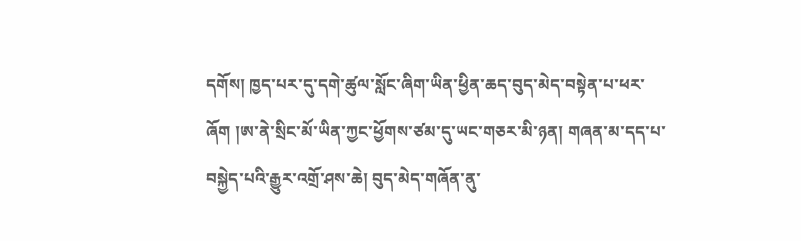དགོས། ཁྱད་པར་དུ་དགེ་ཚུལ་སློང་ཞིག་ཡིན་ཕྱིན་ཆད་བུད་མེད་བསྟེན་པ་ཕར་ཞོག །ཨ་ནེ་སྲིང་མོ་ཡིན་ཀྱང་ཕྱོགས་ཙམ་དུ་ཡང་གཅར་མི་ཉན། གཞན་མ་དད་པ་བསྐྱེད་པའི་རྒྱུར་འགྲོ་ཤས་ཆེ། བུད་མེད་གཞོན་ནུ་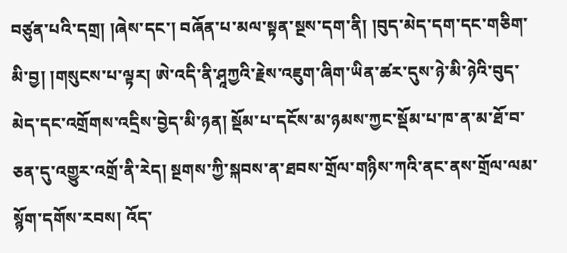བཙུན་པའི་དགྲ། །ཞེས་དང་། བཞོན་པ་མལ་སྟན་སྔས་དག་ནི། །བུད་མེད་དག་དང་གཅིག་མི་བྱ། །གསུངས་པ་ལྟར། ཨེ་འདི་ནི་ཤཱཀྱའི་རྗེས་འཇུག་ཞིག་ཡིན་ཚར་དུས་ཉེ་མི་ཉེའི་བུད་མེད་དང་འགྲོགས་འདྲིས་བྱེད་མི་ཉན། སྡོམ་པ་དངོས་མ་ཉམས་ཀྱང་སྡོམ་པ་ཁ་ན་མ་ཐོ་བ་ཅན་དུ་འགྱུར་འགྲོ་ནི་རེད། སྔགས་ཀྱི་སྐབས་ན་ཐབས་གྲོལ་གཉིས་ཀའི་ནང་ནས་གྲོལ་ལམ་སྙོག་དགོས་རབས། འོད་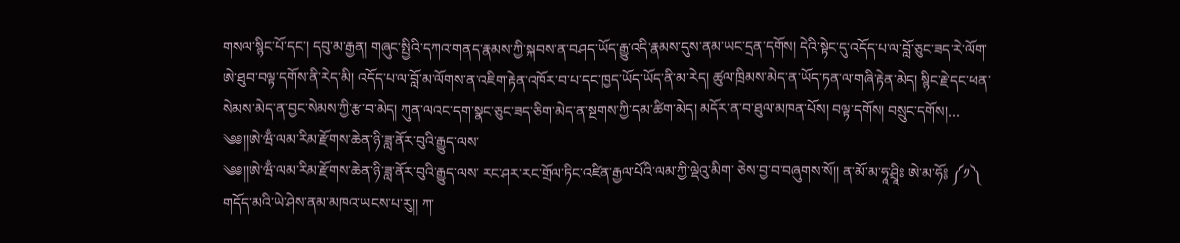གསལ་སྙིང་པོ་དང་། དབུ་མ་རྒྱན། གཞུང་སྤྱིའི་དཀའ་གནད་རྣམས་ཀྱི་སྐབས་ན་བཤད་ཡོད་རྒྱུ་འདི་རྣམས་དུས་ནམ་ཡང་དྲན་དགོས། དེའི་སྟེང་དུ་འདོད་པ་ལ་བློ་ཅུང་ཟད་རེ་ལོག་ཨེ་ཐུབ་བལྟ་དགོས་ནི་རེད་མི། འདོད་པ་ལ་བློ་མ་ལོགས་ན་འཇིག་རྟེན་འཁོར་བ་པ་དང་ཁྱད་ཡོད་ཡོད་ནི་མ་རེད། ཚུལ་ཁྲིམས་མེད་ན་ཡོད་ཏན་ལ་གཞི་རྟེན་མེད། སྙིང་རྗེ་དང་ཕན་སེམས་མེད་ན་བྱང་སེམས་ཀྱི་རྩ་བ་མེད། ཀུན་ལའང་དག་སྣང་ཅུང་ཟད་ཅིག་མེད་ན་སྔགས་ཀྱི་དམ་ཚིག་མེད། མདོར་ན་བ་ཐུལ་མཁན་པོས། བལྟ་དགོས། བསྲུང་དགོས།…
༄༅།།ཨེ་ཝྃ་ལམ་རིམ་རྫོགས་ཆེན་ཉི་ཟླ་ནོར་བུའི་རྒྱུད་ལས་
༄༅།།ཨེ་ཝྃ་ལམ་རིམ་རྫོགས་ཆེན་ཉི་ཟླ་ནོར་བུའི་རྒྱུད་ལས་ རང་ཤར་རང་གྲོལ་ཏིང་འཛིན་རྒྱལ་པོའི་ལམ་ཀྱི་ལྡེའུ་མིག་ ཅེས་བྱ་བ་བཞུགས་སོ།། ན་མོ་མ་ཧཱ་ཤྲཱིཿ ཨེ་མ་ཧོ༔ ༼༡༽ གདོད་མའི་ཡེ་ཤེས་ནམ་མཁའ་ཡངས་པ་རུ།། ཀ་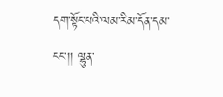དག་སྟོང་པའི་ལམ་རིམ་དོན་དམ་ངང་།། ལྷུན་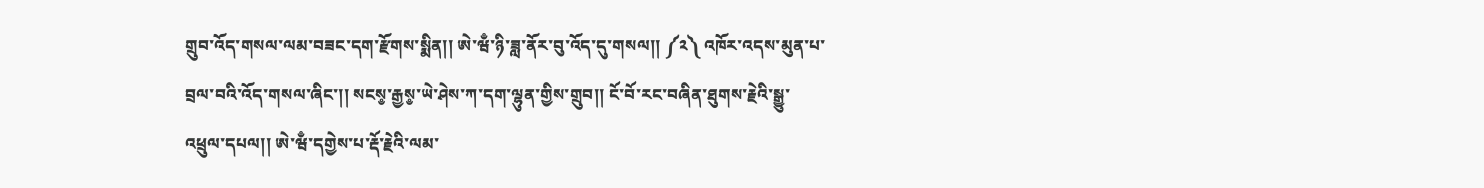གྲུབ་འོད་གསལ་ལམ་བཟང་དག་རྫོགས་སྨིན།། ཨེ་ཝྃ་ཉི་ཟླ་ནོར་བུ་འོད་དུ་གསལ།། ༼༢༽ འཁོར་འདས་མུན་པ་བྲལ་བའི་འོད་གསལ་ཞིང་།། སངས༵་རྒྱས༵་ཡེ་ཤེས་ཀ་དག་ལྷུན་གྱིས་གྲུབ།། ངོ་བོ་རང་བཞིན་ཐུགས་རྗེའི་སྒྱུ་འཕྲུལ་དཔལ།། ཨེ་ཝྃ་དགྱེས་པ་རྡོ་རྗེའི་ལམ་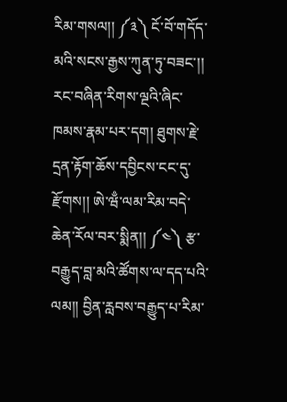རིམ་གསལ།། ༼༣༽ ངོ་བོ་གདོད་མའི་སངས་རྒྱས་ཀུན་ཏུ་བཟང་།། རང་བཞིན་རིགས་ལྔའི་ཞིང་ཁམས་རྣམ་པར་དག། ཐུགས་རྗེ་དྲན་རྟོག་ཆོས་དབྱིངས་ངང་དུ་རྫོགས།། ཨེ་ཝྃ་ལམ་རིམ་བདེ་ཆེན་རོལ་བར་སྨིན།། ༼༤༽ རྩ་བརྒྱུད་བླ་མའི་ཚོགས་ལ་དད་པའི་ལམ།། བྱིན་རླབས་བརྒྱུད་པ་རིམ་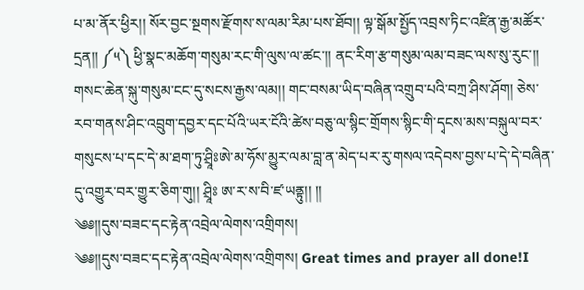པ་མ་ནོར་ཕྱིར།། སོར་བྱང་སྔགས་རྫོགས་ས་ལམ་རིམ་པས་ཐོབ།། ལྟ་སྒོམ་སྤྱོད་འབྲས་ཏིང་འཛིན་རྒྱ་མཚོར་དྲན།། ༼༥༽ ཕྱི་སྣང་མཆོག་གསུམ་རང་གི་ལུས་ལ་ཚང་།། ནང་རིག་རྩ་གསུམ་ལམ་བཟང་ལས་སུ་རུང་།། གསང་ཆེན་སྐུ་གསུམ་ངང་དུ་སངས་རྒྱས་ལམ།། གང་བསམ་ཡིད་བཞིན་འགྲུབ་པའི་བཀྲ་ཤིས་ཤོག། ཅེས་རབ་གནས་ཤིང་འབྲུག་དབྱར་དང་པོའི་ཡར་ངོའི་ཚེས་བཅུ་ལ་སྙིང་གྲོགས་སྙིང་གི་དྭངས་མས་བསྐུལ་བར་གསུངས་པ་དང་དེ་མ་ཐག་ཏུ་ཤྲཱིཿཨེ་མ་ཧོས་མྱུར་ལམ་བླ་ན་མེད་པར་རུ་གསལ་འདེབས་བྱས་པ་དེ་དེ་བཞིན་དུ་འགྱུར་བར་གྱུར་ཅིག་གུ།། ཤྲཱིཿ ཨ་ར་ས་བི་ཛ་ཡནྟུ།། །།
༄༅།།དུས་བཟང་དང་རྟེན་འབྲེལ་ལེགས་འགྲིགས།
༄༅།།དུས་བཟང་དང་རྟེན་འབྲེལ་ལེགས་འགྲིགས། Great times and prayer all done!I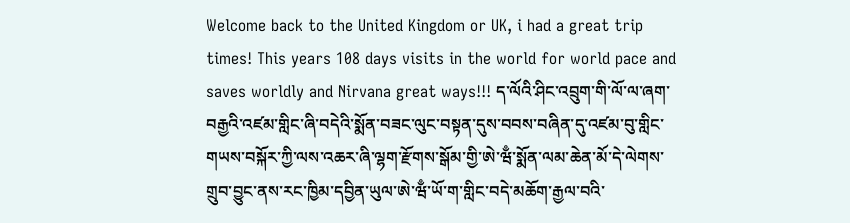Welcome back to the United Kingdom or UK, i had a great trip times! This years 108 days visits in the world for world pace and saves worldly and Nirvana great ways!!! ད་ལོའི་ཤིང་འབྲུག་གི་ལོ་ལ་ཞག་བརྒྱའི་འཛམ་གླིང་ཞི་བདེའི་སྨོན་བཟང་ལུང་བསྟན་དུས་བབས་བཞིན་དུ་འཛམ་བུ་གླིང་གཡས་བསྐོར་ཀྱི་ལས་འཆར་ཞི་ལྷག་རྫོགས་སྒོམ་གྱི་ཨེ་ཝྃ་སྨོན་ལམ་ཆེན་མོ་དེ་ལེགས་གྲུབ་བྱུང་ནས་རང་ཁྱིམ་དབྱིན་ཡུལ་ཨེ་ཝྃ་ཡོ་ག་གླིང་བདེ་མཆོག་རྒྱལ་བའི་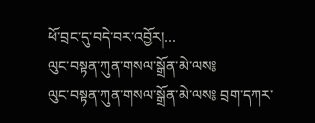ཕོ་བྲང་དུ་བདེ་བར་འབྱོར།…
ལུང་བསྟན་ཀུན་གསལ་སྒྲོན་མེ་ལས༔
ལུང་བསྟན་ཀུན་གསལ་སྒྲོན་མེ་ལས༔ བྲག་དཀར་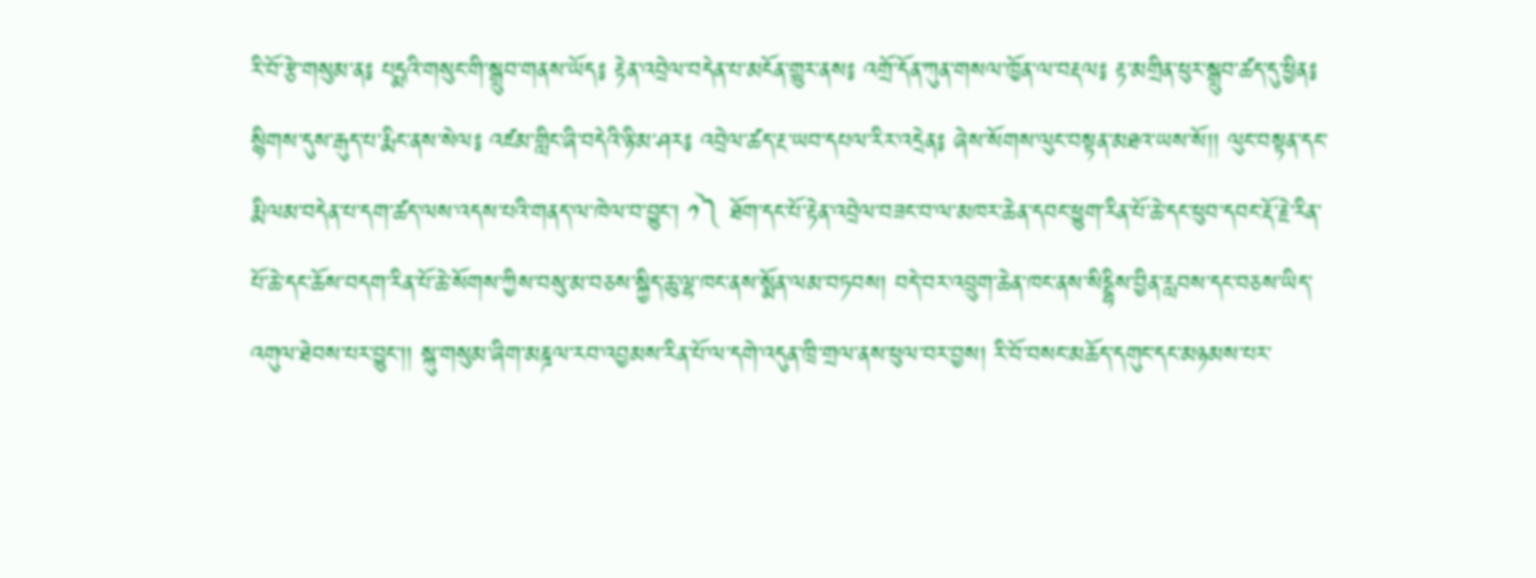རི་བོ་རྩེ་གསུམ་ན༔ པདྨའི་གསུང་གི་སྒྲུབ་གནས་ཡོད༔ རྟེན་འབྲེལ་བདེན་པ་མངོན་གྱུར་ནས༔ འགྲོ་དོན་ཀུན་གསལ་ཁྱོན་ལ་བརྡལ༔ རྟ་མགྲིན་ཕུར་སྒྲུབ་ཚད་དུ་ཕྱིན༔ སྙིགས་དུས་རྒུད་པ་རྨིང་ནས་སེལ༔ འཛམ་གླིང་ཞི་བདེའི་ཉི་མ་ཤར༔ འབྲེལ་ཚད་རྔ་ཡབ་དཔལ་རིར་འདྲེན༔ ཞེས་སོགས་ལུང་བསྟན་མཐའ་ཡས་སོ།། ལུང་བསྟན་དང་རྨི་ལམ་བདེན་པ་དག་ཚད་ལས་འདས་པའི་གནད་ལ་ཁེལ་བ་བྱུང་། ༡༽ ཐོག་དང་པོ་རྟེན་འབྲེལ་བཟང་བ་ལ་མཁར་ཆེན་དབང་ཕྱུག་རིན་པོ་ཆེ་དང་ཕུབ་དབང་རྡོ་རྗེ་རིན་པོ་ཆེ་དང་ཆོས་བདག་རིན་པོ་ཆེ་སོགས་ཀྱིས་བསུ་མ་བཅས་སྐྱིད་ཆུ་ལྷ་ཁང་ནས་སྨོན་ལམ་བཏབས། བདེ་བར་འབྲུག་ཆེན་ཁང་ནས་སིདྡྷིས་བྱིན་རླབས་དང་བཅས་ཡིད་འགུལ་ཐེབས་པར་བྱུང་།། སྐུ་གསུམ་ཞིག་མཎྜལ་རབ་འབྱམས་རིན་པོ་ལ་དགེ་འདུན་ཁྲི་གྲལ་ནས་ཕུལ་བར་བྱས། རི་བོ་བསང་མཆོད་དགུང་དང་མཉམས་པར་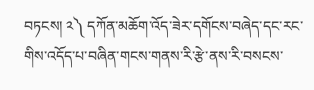བཏངས། ༢༽ དཀོན་མཆོག་འོད་ཟེར་དགོངས་བཞེད་དང་རང་གིས་འདོད་པ་བཞིན་གངས་གནས་རི་རྩེ་ནས་རི་བསངས་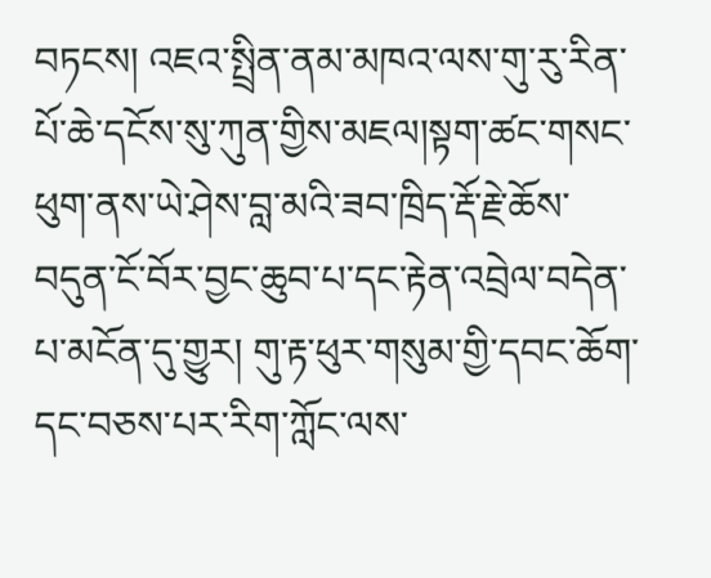བཏངས། འཇའ་སྤྲིན་ནམ་མཁའ་ལས་གུ་རུ་རིན་པོ་ཆེ་དངོས་སུ་ཀུན་གྱིས་མཇལ།སྟག་ཚང་གསང་ཕུག་ནས་ཡེ་ཤེས་བླ་མའི་ཟབ་ཁྲིད་རྡོ་རྗེ་ཆོས་བདུན་ངོ་བོར་བྱང་ཆུབ་པ་དང་རྟེན་འབྲེལ་བདེན་པ་མངོན་དུ་གྱུར། གུ་རྟ་ཕུར་གསུམ་གྱི་དབང་ཆོག་དང་བཅས་པར་རིག་ཀློང་ལས་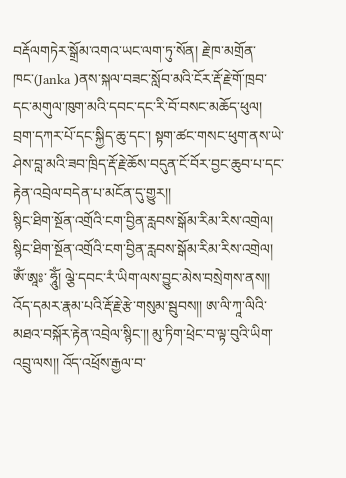བརྡོལགཏེར་སྒྲོམ་འགའ་ཡང་ལག་ཏུ་སོན། རྗེ་ཁ་མགྲོན་ཁང་(Janka )ནས་སྐལ་བཟང་སློབ་མའི་ངོར་རྡོ་རྗེ་གོ་ཁྲབ་དང་མགུལ་ཁུག་མའི་དབང་དང་རི་བོ་བསང་མཆོད་ཕུལ། བྲག་དཀར་པོ་དང་སྐྱིད་ཆུ་དང་། སྟག་ཚང་གསང་ཕུག་ནས་ཡེ་ཤེས་བླ་མའི་ཟབ་ཁྲིད་རྡོ་རྗེ་ཆོས་བདུན་ངོ་བོར་བྱང་ཆུབ་པ་དང་རྟེན་འབྲེལ་བདེན་པ་མངོན་དུ་གྱུར།།
སྙིང་ཐིག་སྔོན་འགྲོའི་ངག་བྱིན་རླབས་སྒོམ་རིམ་རིས་འགྲེལ།
སྙིང་ཐིག་སྔོན་འགྲོའི་ངག་བྱིན་རླབས་སྒོམ་རིམ་རིས་འགྲེལ། ཨོཾ་ཨཱཿ་ ཧཱོུཾ། ལྕེ་དབང་རཾ་ཡིག་ལས་བྱུང་མེས་བསྲེགས་ནས།། འོད་དམར་རྣམ་པའི་རྡོ་རྗེ་རྩེ་གསུམ་སྦུབས།། ཨ་ལི་ཀཱ་ལིའི་མཐའ་བསྐོར་རྟེན་འབྲེལ་སྙིང་།། མུ་ཏིག་ཕྲེང་བ་ལྟ་བུའི་ཡིག་འབྲུ་ལས།། འོད་འཕྲོས་རྒྱལ་བ་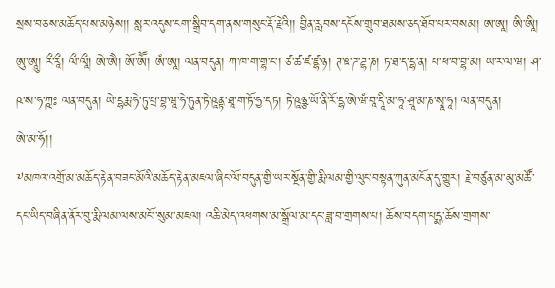སྲས་བཅས་མཆོད་པས་མཉེས།། སླར་འདུས་ངག་སྒྲིབ་དག་ནས་གསུང་རྡོ་རྗེའི།། བྱིན་རླབས་དངོས་གྲུབ་ཐམས་ཅད་ཐོབ་པར་བསམ། ཨ་ཨཱ། ཨི་ཨཱི། ཨུ་ཨཱུ། རྀ་རཱྀ། ལྀ་ལཱྀ། ཨེ་ཨཻ། ཨོ་ཨཽ། ཨཾ་ཨཱ། ལན་བདུན། ཀ་ཁ་ག་གྷ་ང་། ཙ་ཚ་ཛ་ཛྷ་ཉ། ཊ་ཋ་ཌ་ཌྷ་ཎ། ཏ་ཐ་ད་དྷ་ན། པ་ཕ་བ་བྷ་མ། ཡ་ར་ལ་ཝ། ཤ་ཥ་ས་ཧ་ཀྵཿ ལན་བདུན། ཡེ་དྷརྨ་ཧེ་ཏུ་པྲ་བྷ་ཝཱ་ཧེ་ཏུན་ཏེ་ཥཱནྟ་ཐཱ་ག་ཏོ་ཧྱ་དཏ། ཏེ་ཥཱཉྩ་ཡོ་ནི་རོ་དྷ་ཨེ་ཝཾ་བཱ་དཱི་མ་ཧཱ་ཤྲཱ་མ་ཎ་སྭཱ་ཧཱ། ལན་བདུན།
ཨེ་མ་ཧོ།།
༸མཁའ་འགྲོ་མ་མཆོད་རྟེན་བཟང་མོའི་མཆོད་རྟེན་མཇལ་ཞིང་ལོ་བདུན་གྱི་ཡར་སྔོན་གྱི་རྨི་ལམ་གྱི་ལུང་བསྟན་ཀུན་མངོན་དུ་གྱུར། རྗེ་བཙུན་མ་མུ་མཚོ་དང་ཡིད་བཞིན་ནོར་བུ་རྨི་ལམ་ལས་མངོ་་སུམ་མཇལ། འཆི་མེད་འཕགས་མ་སྒྲོལ་མ་དང་ཟླ་བ་གྲགས་པ། ཆོས་བདག་པདྨ་ཆོས་གྲགས་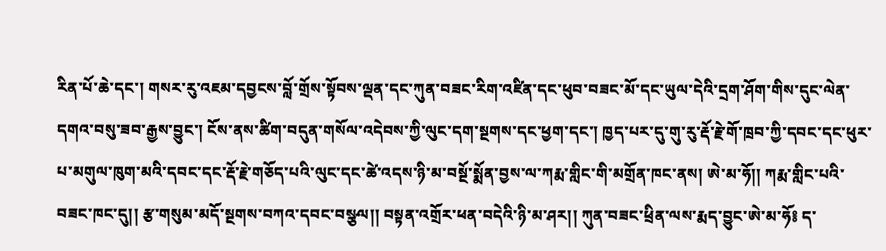རིན་པོ་ཆེ་དང་། གསར་རུ་འཇམ་དབྱངས་བློ་གྲོས་སྟོབས་ལྡན་དང་ཀུན་བཟང་རིག་འཛིན་དང་ཕུབ་བཟང་མོ་དང་ཡུལ་དེའི་དྲག་ཤོག་གིས་དུང་ལེན་དགའ་བསུ་ཟབ་རྒྱས་བྱུང་། ངོས་ནས་ཚིག་བདུན་གསོལ་འདེབས་ཀྱི་ལུང་དག་སྔགས་དང་ཕྱག་དང་། ཁྱད་པར་དུ་གུ་རུ་རྡོ་རྗེ་གོ་ཁྲབ་ཀྱི་དབང་དང་ཕུར་པ་མགུལ་ཁུག་མའི་དབང་དང་རྡོ་རྗེ་གཅོད་པའི་ལུང་དང་ཚེ་འདས་ཉི་མ་བསྔོ་སྨོན་བྱས་ལ་ཀརྨ་གླིང་གི་མགྲོན་ཁང་ནས། ཨེ་མ་ཧོ།། ཀརྨ་གླིང་པའི་བཟང་ཁང་དུ།། རྩ་གསུམ་མདོ་སྔགས་བཀའ་དབང་བསྩལ།། བསྟན་འགྲོར་ཕན་བདེའི་ཉི་མ་ཤར།། ཀུན་བཟང་ཕྲིན་ལས་རྨད་བྱུང་ཨེ་མ་ཧོ༔ ད་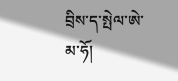བྲིས་ད་སྤེལ་ཨེ་མ་ཧོ།